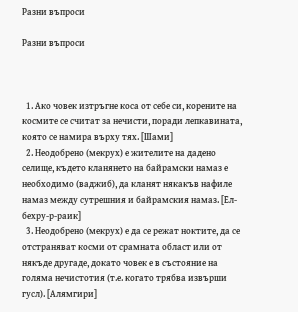Разни въпроси

Разни въпроси



  1. Ако човек изтръгне коса от себе си, корените на космите се считат за нечисти, поради лепкавината, която се намира върху тях. [Шами]
  2. Неодобрено (мекрух) е жителите на дадено селище, където кланянето на байрамски намаз е необходимо (ваджиб), да кланят някакъв нафиле намаз между сутрешния и байрамския намаз. [Ел-бехру-р-раик]
  3. Неодобрено (мекрух) е да се режат ноктите, да се отстраняват косми от срамната област или от някъде другаде, докато човек е в състояние на голяма нечистотия (т.е. когато трябва извърши гусл). [Алямгири]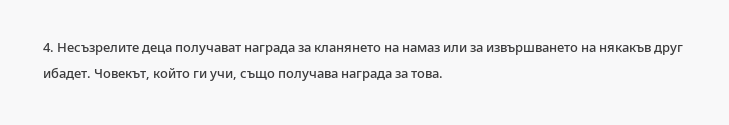4. Несъзрелите деца получават награда за кланянето на намаз или за извършването на някакъв друг ибадет. Човекът, който ги учи, също получава награда за това.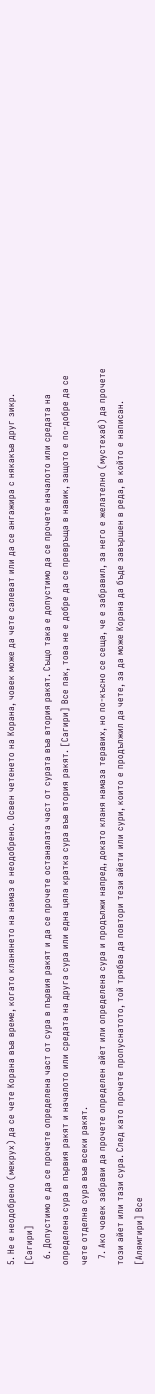5. Не е неодобрено (мекрух) да се чете Корана във време, когато кланянето на намаз е неодобрено. Освен четенето на Корана, човек може да чете салеват или да се ангажира с някакъв друг зикр. [Сагири]
  6. Допустимо е да се прочете определена част от сура в първия ракят и да се прочете останалата част от сурата във втория ракят. Също така е допустимо да се прочете началото или средата на определена сура в първия ракят и началото или средата на друга сура или еднa цяла кратка сура във втория ракят. [Сагири] Все пак, това не е добре да се превръща в навик, защото е по-добре да се чете отделна сура във всеки ракят.
  7. Ако човек забрави да прочете определен айет или определена сура и продължи напред, докато кланя намаза теравих, но по-късно се сеща, че е забравил, за него е желателно (мустехаб) да прочете този айет или тази сура. След като прочете пропуснатото, той трябва да повтори тези айети или сури, които е продължил да чете, за да може Корана да бъде завършен в реда, в който е написан. [Алямгири] Все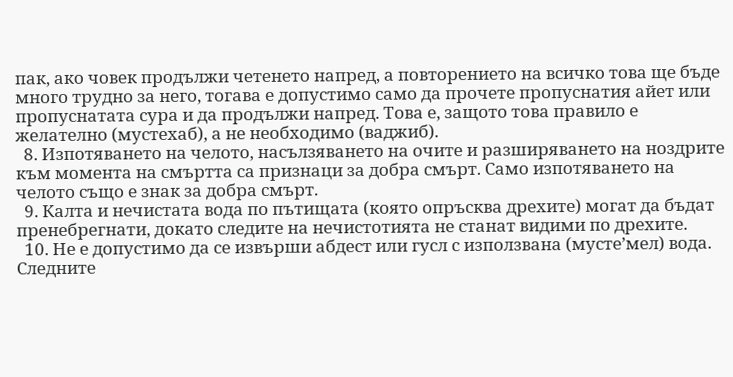пак, ако човек продължи четенето напред, а повторението на всичко това ще бъде много трудно за него, тогава е допустимо само да прочете пропуснатия айет или пропуснатата сура и да продължи напред. Това е, защото това правило е желателно (мустехаб), а не необходимо (ваджиб).
  8. Изпотяването на челото, насълзяването на очите и разширяването на ноздрите към момента на смъртта са признаци за добра смърт. Само изпотяването на челото също е знак за добра смърт.
  9. Калта и нечистата вода по пътищата (която опръсква дрехите) могат да бъдат пренебрегнати, докато следите на нечистотията не станат видими по дрехите.
  10. Не е допустимо да се извърши абдест или гусл с използвана (мусте’мел) вода. Следните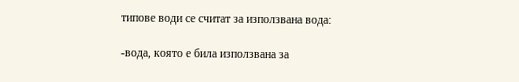типове води се считат за използвана вода:

-вода, която е била използвана за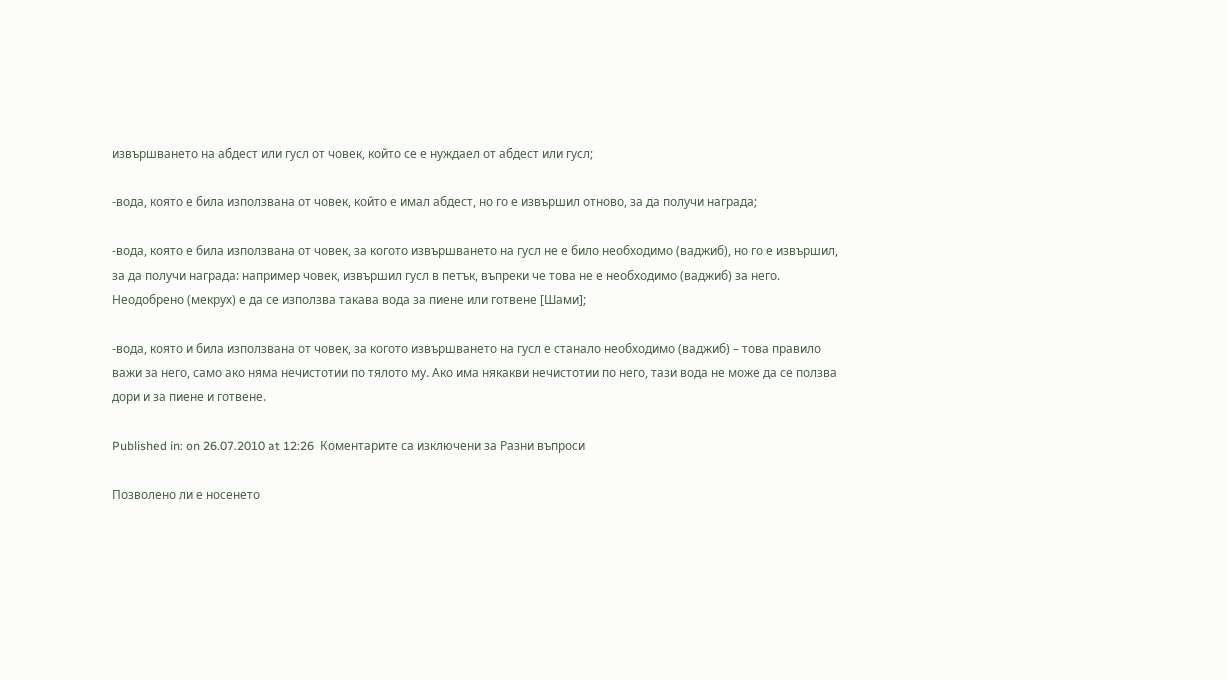извършването на абдест или гусл от човек, който се е нуждаел от абдест или гусл;

-вода, която е била използвана от човек, който е имал абдест, но го е извършил отново, за да получи награда;

-вода, която е била използвана от човек, за когото извършването на гусл не е било необходимо (ваджиб), но го е извършил, за да получи награда: например човек, извършил гусл в петък, въпреки че това не е необходимо (ваджиб) за него. Неодобрено (мекрух) е да се използва такава вода за пиене или готвене [Шами];

-вода, която и била използвана от човек, за когото извършването на гусл е станало необходимо (ваджиб) – това правило важи за него, само ако няма нечистотии по тялото му. Ако има някакви нечистотии по него, тази вода не може да се ползва дори и за пиене и готвене.

Published in: on 26.07.2010 at 12:26  Коментарите са изключени за Разни въпроси

Позволено ли е носенето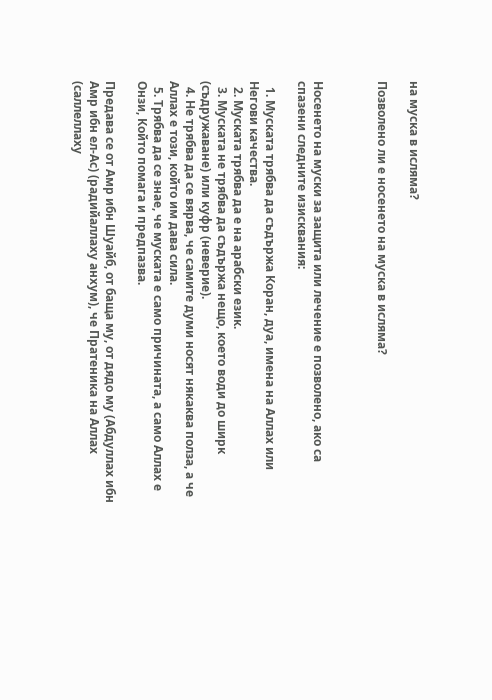на муска в исляма?

Позволено ли е носенето на муска в исляма?



Носенето на муски за защита или лечение е позволено, ако са спазени следните изисквания:

  1. Муската трябва да съдържа Коран, дуа, имена на Аллах или Негови качества.
  2. Муската трябва да е на арабски език.
  3. Муската не трябва да съдържа нещо, което води до ширк (съдружаване) или куфр (неверие).
  4. Не трябва да се вярва, че самите думи носят някаква полза, а че Аллах е този, който им дава сила.
  5. Трябва да се знае, че муската е само причината, а само Аллах е Онзи, Който помага и предпазва.

Предава се от Амр ибн Шуайб, от баща му, от дядо му (Абдуллах ибн Амр ибн ел-Ас) (радийаллаху анхум), че Пратеника на Аллах (саллеллаху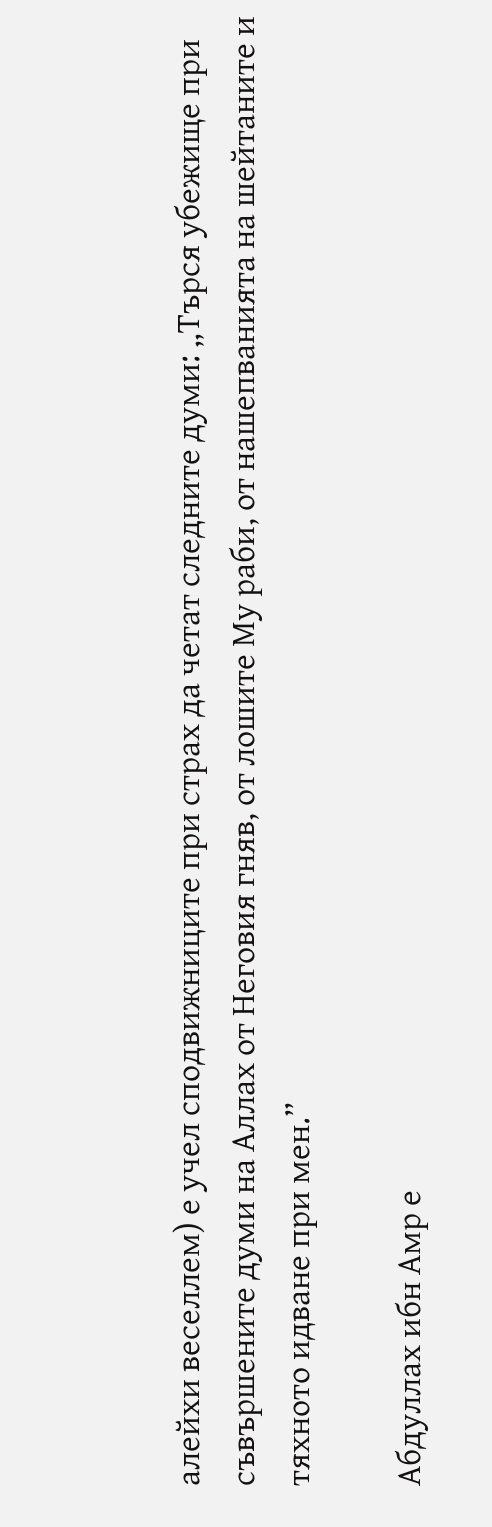алейхи веселлем) е учел сподвижниците при страх да четат следните думи: „Търся убежище при съвършените думи на Аллах от Неговия гняв, от лошите Му раби, от нашепванията на шейтаните и тяхното идване при мен.”

Абдуллах ибн Амр е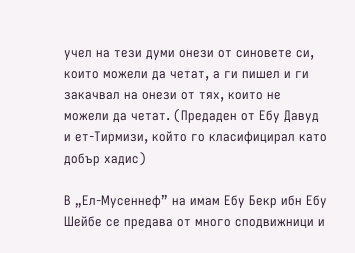учел на тези думи онези от синовете си, които можели да четат, а ги пишел и ги закачвал на онези от тях, които не можели да четат. (Предаден от Ебу Давуд и ет-Тирмизи, който го класифицирал като добър хадис)

В „Ел-Мусеннеф” на имам Ебу Бекр ибн Ебу Шейбе се предава от много сподвижници и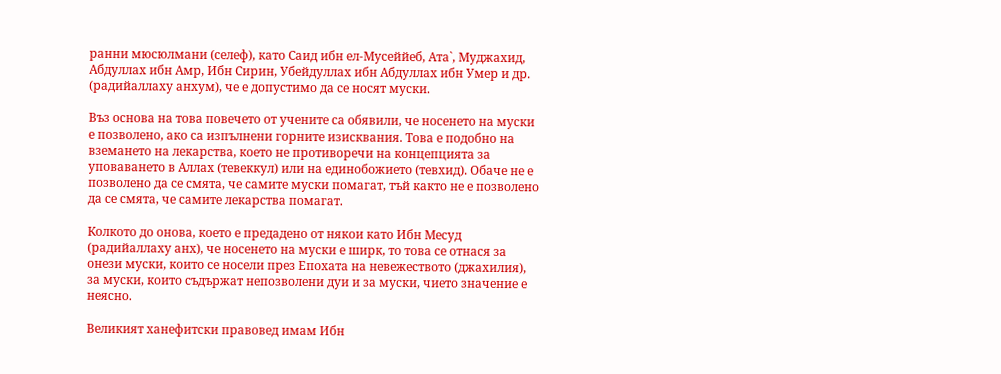ранни мюсюлмани (селеф), като Саид ибн ел-Мусеййеб, Ата`, Муджахид, Абдуллах ибн Амр, Ибн Сирин, Убейдуллах ибн Абдуллах ибн Умер и др. (радийаллаху анхум), че е допустимо да се носят муски.

Въз основа на това повечето от учените са обявили, че носенето на муски е позволено, ако са изпълнени горните изисквания. Това е подобно на вземането на лекарства, което не противоречи на концепцията за уповаването в Аллах (тевеккул) или на единобожието (тевхид). Обаче не е позволено да се смята, че самите муски помагат, тъй както не е позволено да се смята, че самите лекарства помагат.

Колкото до онова, което е предадено от някои като Ибн Месуд (радийаллаху анх), че носенето на муски е ширк, то това се отнася за онези муски, които се носели през Епохата на невежеството (джахилия), за муски, които съдържат непозволени дуи и за муски, чието значение е неясно.

Великият ханефитски правовед имам Ибн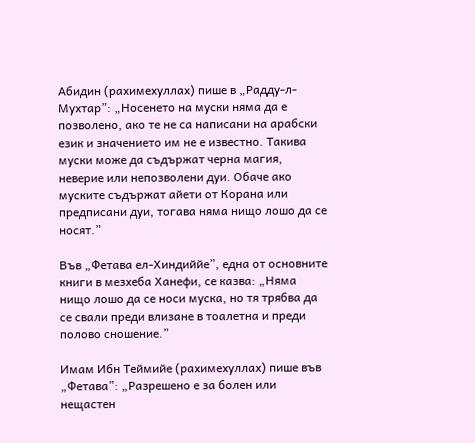Абидин (рахимехуллах) пише в „Радду-л-Мухтар”: „Носенето на муски няма да е позволено, ако те не са написани на арабски език и значението им не е известно. Такива муски може да съдържат черна магия, неверие или непозволени дуи. Обаче ако муските съдържат айети от Корана или предписани дуи, тогава няма нищо лошо да се носят.”

Във „Фетава ел-Хиндиййе”, една от основните книги в мезхеба Ханефи, се казва: „Няма нищо лошо да се носи муска, но тя трябва да се свали преди влизане в тоалетна и преди полово сношение.”

Имам Ибн Теймийе (рахимехуллах) пише във „Фетава”: „Разрешено е за болен или нещастен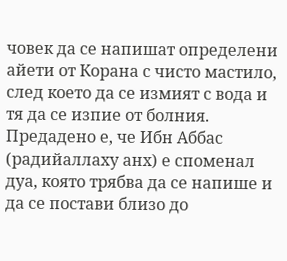човек да се напишат определени айети от Корана с чисто мастило, след което да се измият с вода и тя да се изпие от болния. Предадено е, че Ибн Аббас (радийаллаху анх) е споменал дуа, която трябва да се напише и да се постави близо до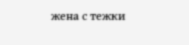жена с тежки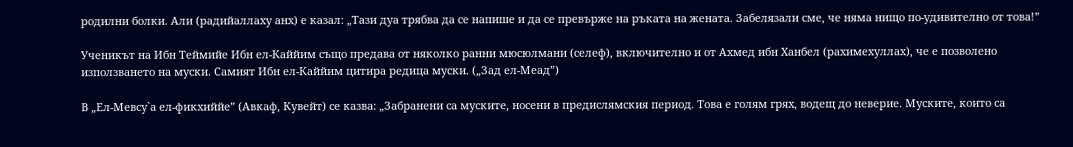родилни болки. Али (радийаллаху анх) е казал: „Тази дуа трябва да се напише и да се превърже на ръката на жената. Забелязали сме, че няма нищо по-удивително от това!”

Ученикът на Ибн Теймийе Ибн ел-Каййим също предава от няколко ранни мюсюлмани (селеф), включително и от Ахмед ибн Ханбел (рахимехуллах), че е позволено използването на муски. Самият Ибн ел-Каййим цитира редица муски. („Зад ел-Меад”)

В „Ел-Мевсу`а ел-фикхиййе” (Авкаф, Кувейт) се казва: „Забранени са муските, носени в предислямския период. Това е голям грях, водещ до неверие. Муските, които са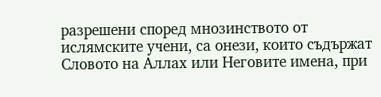разрешени според мнозинството от ислямските учени, са онези, които съдържат Словото на Аллах или Неговите имена, при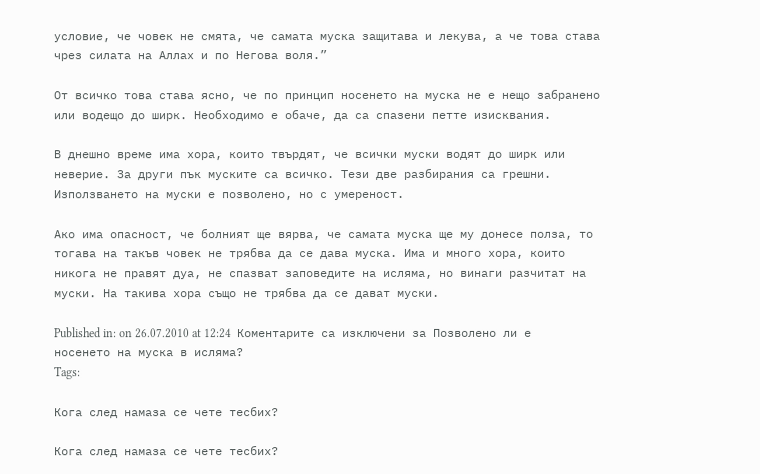условие, че човек не смята, че самата муска защитава и лекува, а че това става чрез силата на Аллах и по Негова воля.”

От всичко това става ясно, че по принцип носенето на муска не е нещо забранено или водещо до ширк. Необходимо е обаче, да са спазени петте изисквания.

В днешно време има хора, които твърдят, че всички муски водят до ширк или неверие. За други пък муските са всичко. Тези две разбирания са грешни. Използването на муски е позволено, но с умереност.

Ако има опасност, че болният ще вярва, че самата муска ще му донесе полза, то тогава на такъв човек не трябва да се дава муска. Има и много хора, които никога не правят дуа, не спазват заповедите на исляма, но винаги разчитат на муски. На такива хора също не трябва да се дават муски.

Published in: on 26.07.2010 at 12:24  Коментарите са изключени за Позволено ли е носенето на муска в исляма?
Tags:

Кога след намаза се чете тесбих?

Кога след намаза се чете тесбих?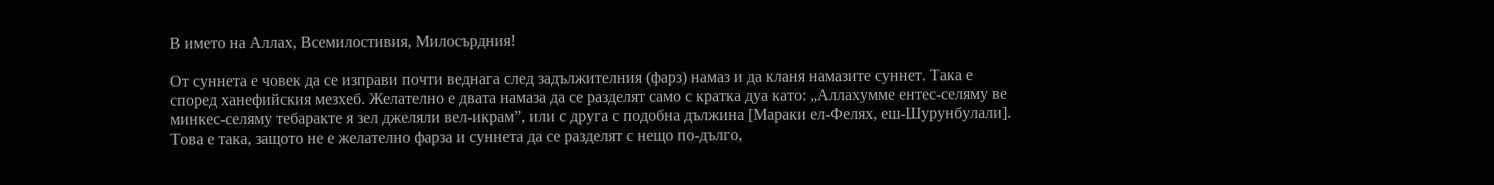В името на Аллах, Всемилостивия, Милосърдния!

От суннета е човек да се изправи почти веднага след задължителния (фарз) намаз и да кланя намазите суннет. Така е според ханефийския мезхеб. Желателно е двата намаза да се разделят само с кратка дуа като: „Аллахумме ентес-селяму ве минкес-селяму тебаракте я зел джеляли вел-икрам”, или с друга с подобна дължина [Мараки ел-Фелях, еш-Шурунбулали]. Това е така, защото не е желателно фарза и суннета да се разделят с нещо по-дълго,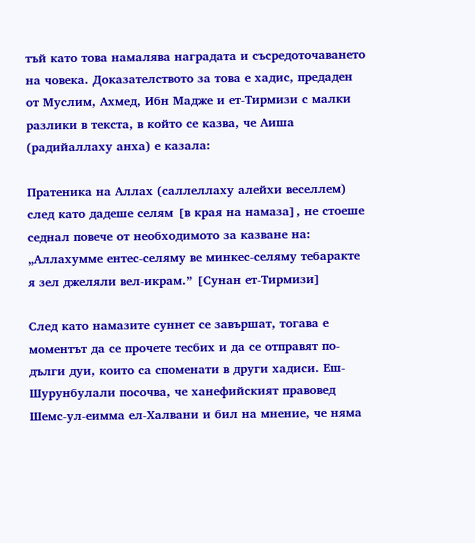тъй като това намалява наградата и съсредоточаването на човека. Доказателството за това е хадис, предаден от Муслим, Ахмед, Ибн Мадже и ет-Тирмизи с малки разлики в текста, в който се казва, че Аиша (радийаллаху анха) е казала:

Пратеника на Аллах (саллеллаху алейхи веселлем) след като дадеше селям [в края на намаза], не стоеше седнал повече от необходимото за казване на: „Аллахумме ентес-селяму ве минкес-селяму тебаракте я зел джеляли вел-икрам.” [Сунан ет-Тирмизи]

След като намазите суннет се завършат, тогава е моментът да се прочете тесбих и да се отправят по-дълги дуи, които са споменати в други хадиси. Еш-Шурунбулали посочва, че ханефийският правовед Шемс-ул-еимма ел-Халвани и бил на мнение, че няма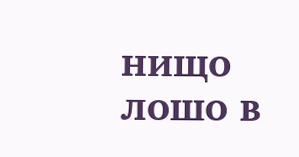нищо лошо в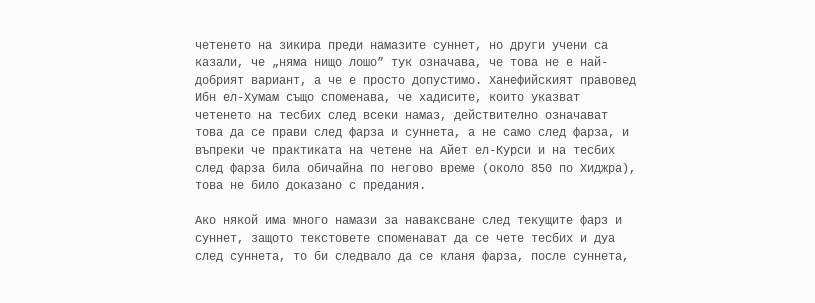четенето на зикира преди намазите суннет, но други учени са казали, че „няма нищо лошо” тук означава, че това не е най-добрият вариант, а че е просто допустимо. Ханефийският правовед Ибн ел-Хумам също споменава, че хадисите, които указват четенето на тесбих след всеки намаз, действително означават това да се прави след фарза и суннета, а не само след фарза, и въпреки че практиката на четене на Айет ел-Курси и на тесбих след фарза била обичайна по негово време (около 850 по Хиджра), това не било доказано с предания.

Ако някой има много намази за наваксване след текущите фарз и суннет, защото текстовете споменават да се чете тесбих и дуа след суннета, то би следвало да се кланя фарза, после суннета,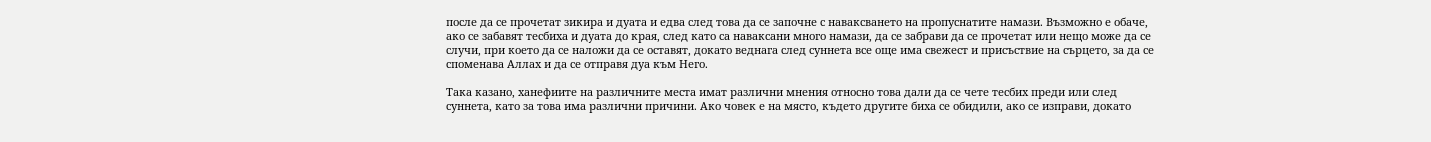после да се прочетат зикира и дуата и едва след това да се започне с наваксването на пропуснатите намази. Възможно е обаче, ако се забавят тесбиха и дуата до края, след като са наваксани много намази, да се забрави да се прочетат или нещо може да се случи, при което да се наложи да се оставят, докато веднага след суннета все още има свежест и присъствие на сърцето, за да се споменава Аллах и да се отправя дуа към Него.

Така казано, ханефиите на различните места имат различни мнения относно това дали да се чете тесбих преди или след суннета, като за това има различни причини. Ако човек е на място, където другите биха се обидили, ако се изправи, докато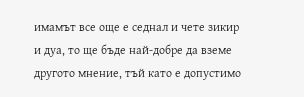имамът все още е седнал и чете зикир и дуа, то ще бъде най-добре да вземе другото мнение, тъй като е допустимо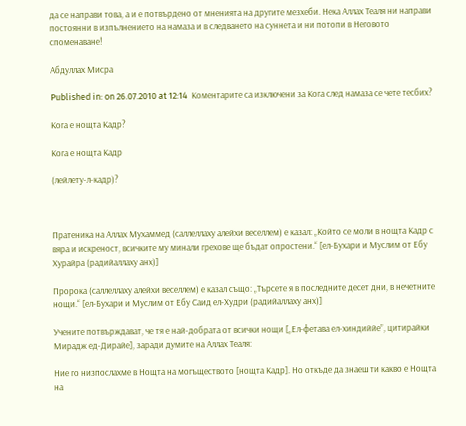да се направи това, а и е потвърдено от мненията на другите мезхеби. Нека Аллах Теаля ни направи постоянни в изпълнението на намаза и в следването на суннета и ни потопи в Неговото споменаване!

Абдуллах Мисра

Published in: on 26.07.2010 at 12:14  Коментарите са изключени за Кога след намаза се чете тесбих?

Кога е нощта Кадр?

Кога е нощта Кадр

(лейлету-л-кадр)?



Пратеника на Аллах Мухаммед (саллеллаху алейхи веселлем) е казал: „Който се моли в нощта Кадр с вяра и искреност, всичките му минали грехове ще бъдат опростени.“ [ел-Бухари и Муслим от Ебу Хурайра (радийаллаху анх)]

Пророка (саллеллаху алейхи веселлем) е казал също: „Търсете я в последните десет дни, в нечетните нощи.“ [ел-Бухари и Муслим от Ебу Саид ел-Худри (радийаллаху анх)]

Учените потвърждават, че тя е най-добрата от всички нощи [„Ел-фетава ел-хиндиййе”, цитирайки Мирадж ед-Дирайе], заради думите на Аллах Теаля:

Ние го низпослахме в Нощта на могъществото [нощта Кадр]. Но откъде да знаеш ти какво е Нощта на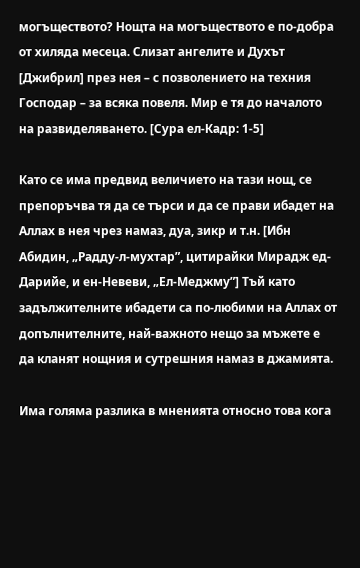могъществото? Нощта на могъществото е по-добра от хиляда месеца. Слизат ангелите и Духът [Джибрил] през нея – с позволението на техния Господар – за всяка повеля. Мир е тя до началото на развиделяването. [Сура ел-Кадр: 1-5]

Като се има предвид величието на тази нощ, се препоръчва тя да се търси и да се прави ибадет на Аллах в нея чрез намаз, дуа, зикр и т.н. [Ибн Aбидин, „Радду-л-мухтар”, цитирайки Мирадж ед-Дарийе, и ен-Невеви, „Ел-Меджму”] Тъй като задължителните ибадети са по-любими на Аллах от допълнителните, най-важното нещо за мъжете е да кланят нощния и сутрешния намаз в джамията.

Има голяма разлика в мненията относно това кога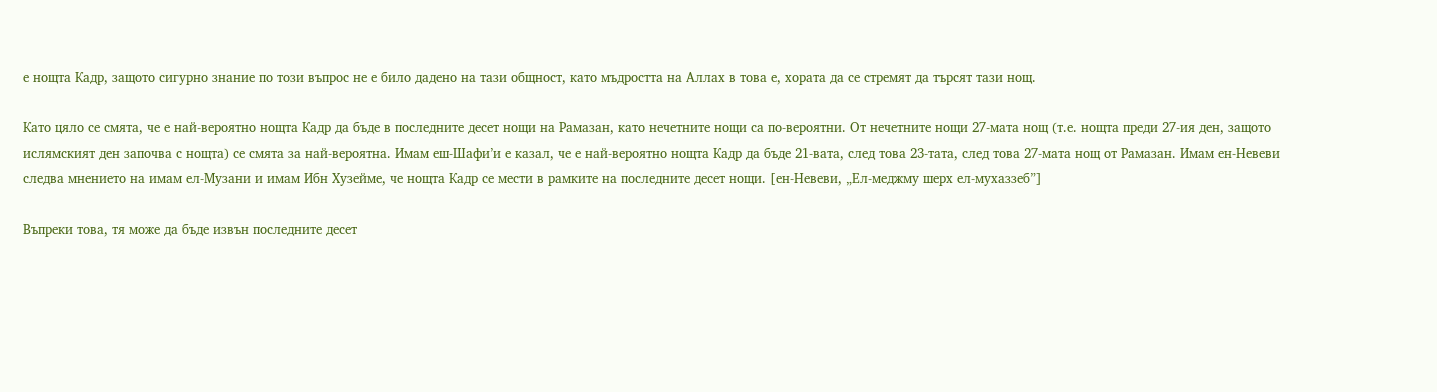е нощта Кадр, защото сигурно знание по този въпрос не е било дадено на тази общност, като мъдростта на Аллах в това е, хората да се стремят да търсят тази нощ.

Като цяло се смята, че е най-вероятно нощта Кадр да бъде в последните десет нощи на Рамазан, като нечетните нощи са по-вероятни. От нечетните нощи 27-мата нощ (т.е. нощта преди 27-ия ден, защото ислямският ден започва с нощта) се смята за най-вероятна. Имам еш-Шафи’и е казал, че е най-вероятно нощта Кадр да бъде 21-вата, след това 23-тата, след това 27-мата нощ от Рамазан. Имам ен-Невеви следва мнението на имам ел-Mузани и имам Ибн Хузейме, че нощта Кадр се мести в рамките на последните десет нощи. [ен-Невеви, „Ел-меджму шерх ел-мухаззеб”]

Въпреки това, тя може да бъде извън последните десет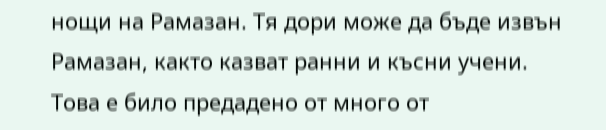нощи на Рамазан. Тя дори може да бъде извън Рамазан, както казват ранни и късни учени. Това е било предадено от много от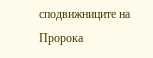сподвижниците на Пророка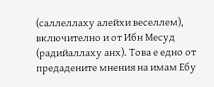(саллеллаху алейхи веселлем), включително и от Ибн Месуд (радийаллаху анх). Това е едно от предадените мнения на имам Ебу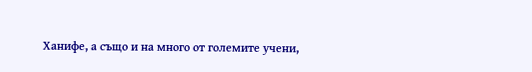Ханифе, а също и на много от големите учени,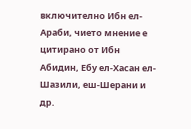включително Ибн ел-Араби, чието мнение е цитирано от Ибн Абидин, Ебу ел-Хасан ел-Шазили, еш-Шерани и др.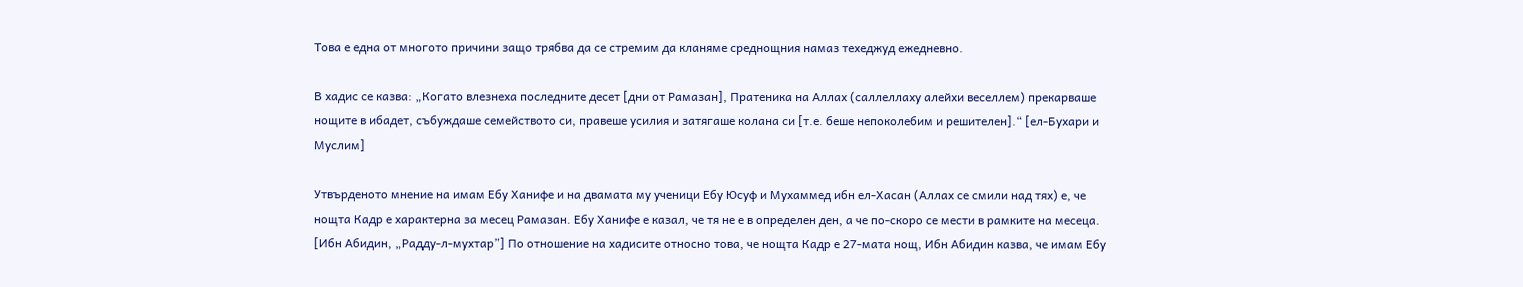Това е една от многото причини защо трябва да се стремим да кланяме среднощния намаз техеджуд ежедневно.

В хадис се казва: „Когато влезнеха последните десет [дни от Рамазан], Пратеникa на Аллах (саллеллаху алейхи веселлем) прекарваше нощите в ибадет, събуждаше семейството си, правеше усилия и затягаше колана си [т.е. беше непоколебим и решителен].“ [ел-Бухари и Муслим]

Утвърденото мнение на имам Ебу Ханифе и на двамата му ученици Ебу Юсуф и Мухаммед ибн ел-Хасан (Аллах се смили над тях) е, че нощта Кадр е характерна за месец Рамазан. Ебу Ханифе е казал, че тя не е в определен ден, а че по-скоро се мести в рамките на месеца. [Ибн Aбидин, „Радду-л-мухтар”] По отношение на хадисите относно това, че нощта Кадр е 27-мата нощ, Ибн Абидин казва, че имам Ебу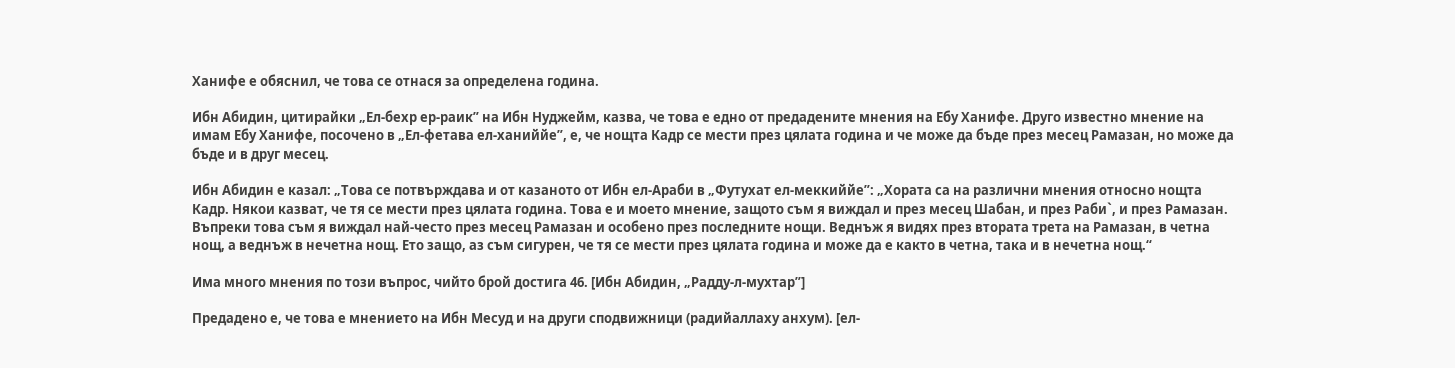Ханифе е обяснил, че това се отнася за определена година.

Ибн Абидин, цитирайки „Ел-бехр ер-раик” на Ибн Нуджейм, казва, че това е едно от предадените мнения на Ебу Ханифе. Друго известно мнение на имам Ебу Ханифе, посочено в „Ел-фетава ел-ханиййе”, е, че нощта Кадр се мести през цялата година и че може да бъде през месец Рамазан, но може да бъде и в друг месец.

Ибн Абидин е казал: „Това се потвърждава и от казаното от Ибн ел-Араби в „Футухат ел-меккиййе”: „Хората са на различни мнения относно нощта Кадр. Някои казват, че тя се мести през цялата година. Това е и моето мнение, защото съм я виждал и през месец Шабан, и през Раби`, и през Рамазан. Въпреки това съм я виждал най-често през месец Рамазан и особено през последните нощи. Веднъж я видях през втората трета на Рамазан, в четна нощ, а веднъж в нечетна нощ. Ето защо, аз съм сигурен, че тя се мести през цялата година и може да е както в четна, така и в нечетна нощ.“

Има много мнения по този въпрос, чийто брой достига 46. [Ибн Абидин, „Радду-л-мухтар”]

Предадено е, че това е мнението на Ибн Месуд и на други сподвижници (радийаллаху анхум). [ел-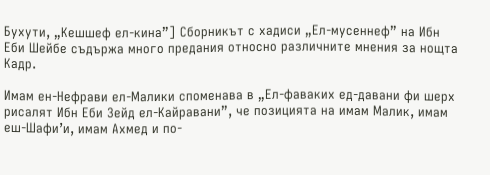Бухути, „Кешшеф ел-кина”] Сборникът с хадиси „Ел-мусеннеф” на Ибн Еби Шейбе съдържа много предания относно различните мнения за нощта Кадр.

Имам ен-Нефрави ел-Малики споменава в „Ел-фаваких ед-давани фи шерх рисалят Ибн Еби Зейд ел-Кайравани”, че позицията на имам Малик, имам еш-Шафи’и, имам Ахмед и по-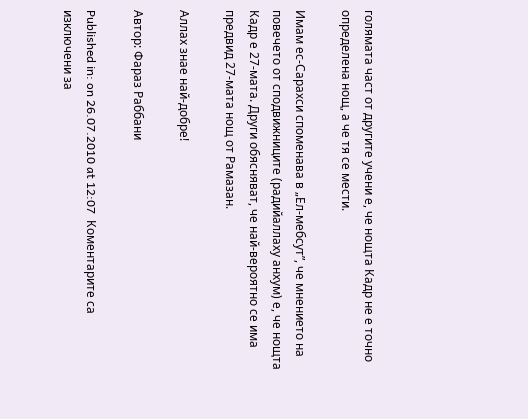голямата част от другите учени е, че нощта Кадр не е точно определена нощ, а че тя се мести.

Имам ес-Сарахси споменава в „Ел-мебсут”, че мнението на повечето от сподвижниците (радийаллаху анхум) е, че нощта Кадр е 27-мата. Други обясняват, че най-вероятно се има предвид 27-мата нощ от Рамазан.

Аллах знае най-добре!

Автор: Фараз Раббани

Published in: on 26.07.2010 at 12:07  Коментарите са изключени за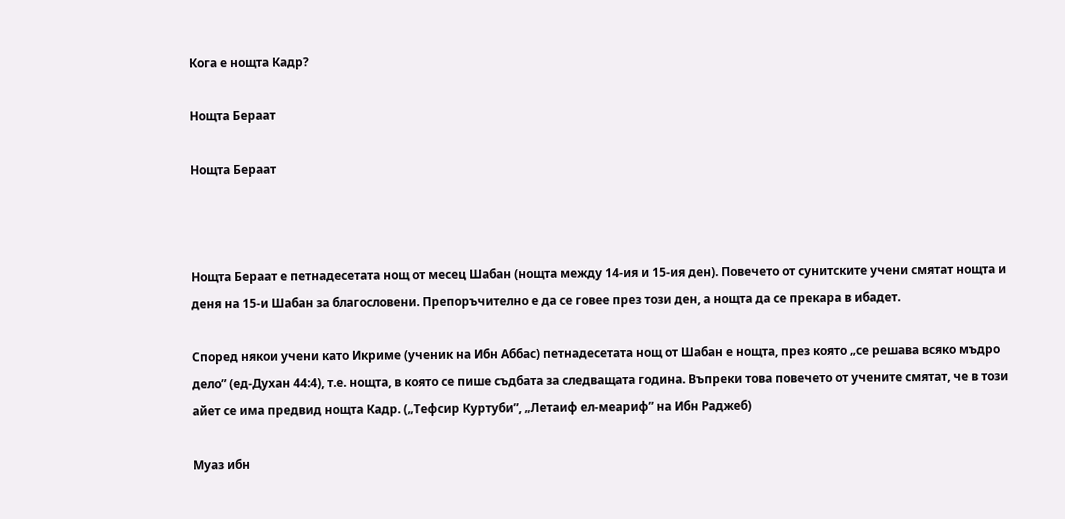Кога е нощта Кадр?

Нощта Бераат

Нощта Бераат



Нощта Бераат е петнадесетата нощ от месец Шабан (нощта между 14-ия и 15-ия ден). Повечето от сунитските учени смятат нощта и деня на 15-и Шабан за благословени. Препоръчително е да се говее през този ден, а нощта да се прекара в ибадет.

Според някои учени като Икриме (ученик на Ибн Аббас) петнадесетата нощ от Шабан е нощта, през която „се решава всяко мъдро дело” (ед-Духан 44:4), т.е. нощта, в която се пише съдбата за следващата година. Въпреки това повечето от учените смятат, че в този айет се има предвид нощта Кадр. („Тефсир Куртуби”, „Летаиф ел-меариф” на Ибн Раджеб)

Муаз ибн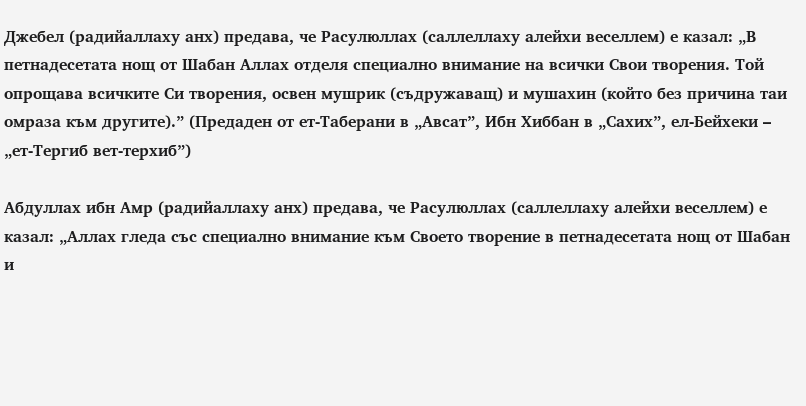Джебел (радийаллаху анх) предава, че Расулюллах (саллеллаху алейхи веселлем) е казал: „В петнадесетата нощ от Шабан Аллах отделя специално внимание на всички Свои творения. Той опрощава всичките Си творения, освен мушрик (съдружаващ) и мушахин (който без причина таи омраза към другите).” (Предаден от ет-Таберани в „Авсат”, Ибн Хиббан в „Сахих”, ел-Бейхеки – „ет-Тергиб вет-терхиб”)

Абдуллах ибн Амр (радийаллаху анх) предава, че Расулюллах (саллеллаху алейхи веселлем) е казал: „Аллах гледа със специално внимание към Своето творение в петнадесетата нощ от Шабан и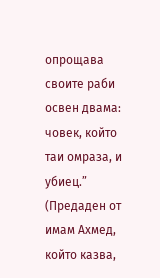опрощава своите раби освен двама: човек, който таи омраза, и убиец.” (Предаден от имам Ахмед, който казва,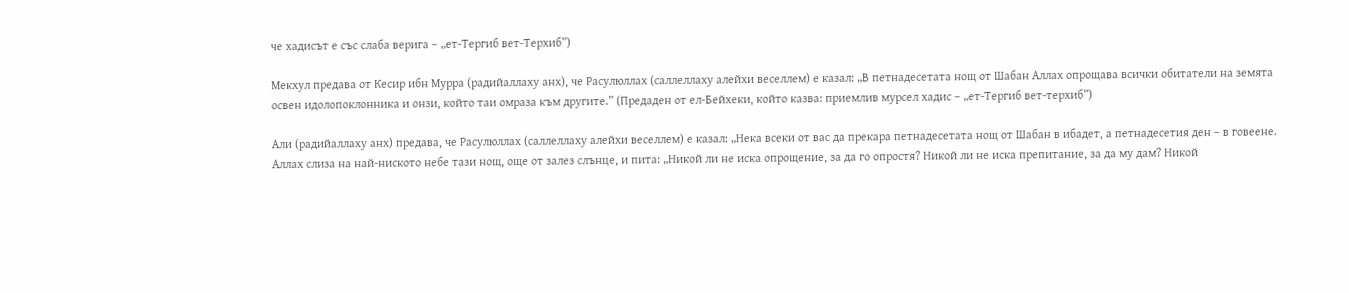че хадисът е със слаба верига – „ет-Тергиб вет-Терхиб”)

Мекхул предава от Кесир ибн Мурра (радийаллаху анх), че Расулюллах (саллеллаху алейхи веселлем) е казал: „В петнадесетата нощ от Шабан Аллах опрощава всички обитатели на земята освен идолопоклонника и онзи, който таи омраза към другите.” (Предаден от ел-Бейхеки, който казва: приемлив мурсел хадис – „ет-Тергиб вет-терхиб”)

Али (радийаллаху анх) предава, че Расулюллах (саллеллаху алейхи веселлем) е казал: „Нека всеки от вас да прекара петнадесетата нощ от Шабан в ибадет, а петнадесетия ден – в говеене. Аллах слиза на най-ниското небе тази нощ, още от залез слънце, и пита: „Никой ли не иска опрощение, за да го опростя? Никой ли не иска препитание, за да му дам? Никой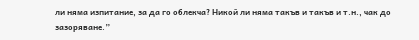ли няма изпитание, за да го облекча? Никой ли няма такъв и такъв и т.н., чак до зазоряване.”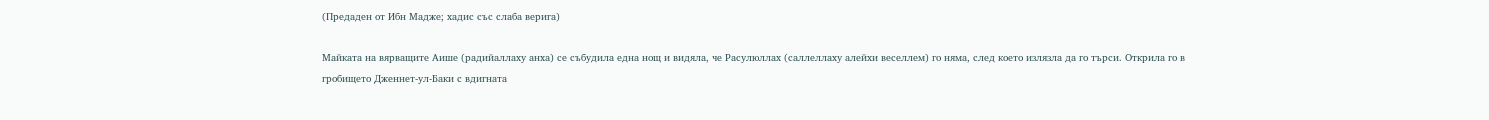(Предаден от Ибн Мадже; хадис със слаба верига)

Майката на вярващите Аише (радийаллаху анха) се събудила една нощ и видяла, че Расулюллах (саллеллаху алейхи веселлем) го няма, след което излязла да го търси. Открила го в гробището Дженнет-ул-Баки с вдигната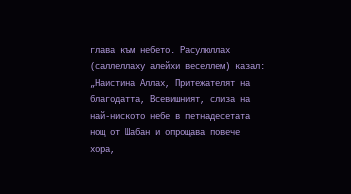глава към небето. Расулюллах (саллеллаху алейхи веселлем) казал: „Наистина Аллах, Притежателят на благодатта, Всевишният, слиза на най-ниското небе в петнадесетата нощ от Шабан и опрощава повече хора,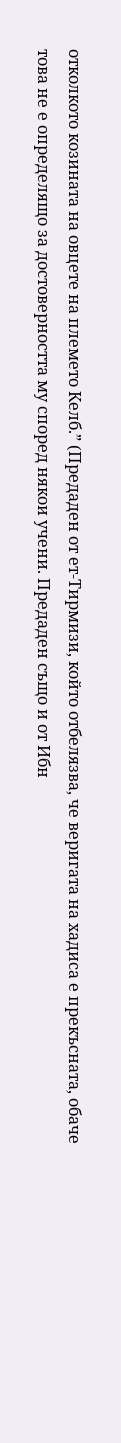отколкото козината на овцете на племето Келб.” (Предаден от ет-Тирмизи, който отбелязва, че веригата на хадиса е прекъсната, обаче това не е определящо за достоверността му според някои учени. Предаден също и от Ибн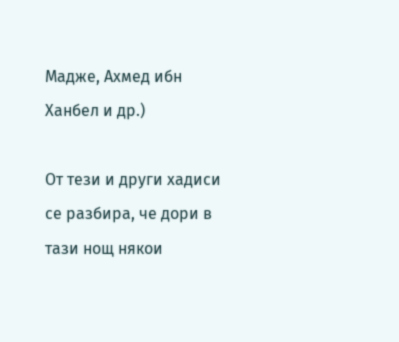Мадже, Ахмед ибн Ханбел и др.)

От тези и други хадиси се разбира, че дори в тази нощ някои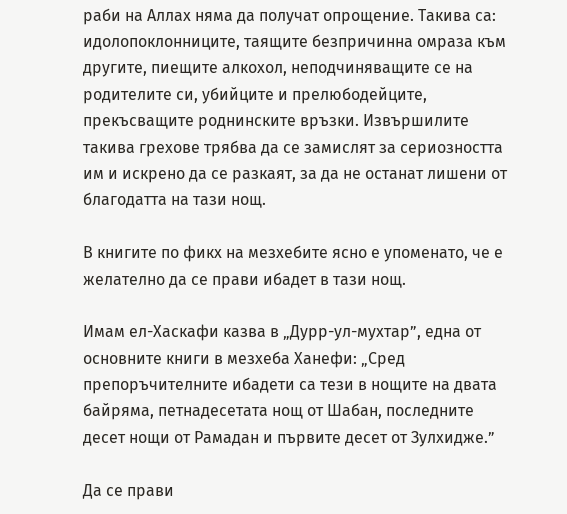раби на Аллах няма да получат опрощение. Такива са: идолопоклонниците, таящите безпричинна омраза към другите, пиещите алкохол, неподчиняващите се на родителите си, убийците и прелюбодейците, прекъсващите роднинските връзки. Извършилите такива грехове трябва да се замислят за сериозността им и искрено да се разкаят, за да не останат лишени от благодатта на тази нощ.

В книгите по фикх на мезхебите ясно е упоменато, че е желателно да се прави ибадет в тази нощ.

Имам ел-Хаскафи казва в „Дурр-ул-мухтар”, една от основните книги в мезхеба Ханефи: „Сред препоръчителните ибадети са тези в нощите на двата байряма, петнадесетата нощ от Шабан, последните десет нощи от Рамадан и първите десет от Зулхидже.”

Да се прави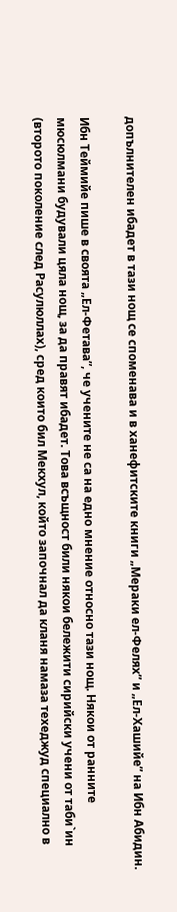допълнителен ибадет в тази нощ се споменава и в ханефитските книги „Мераки ел-Фелях” и „Ел-Хашийе” на Ибн Абидин.

Ибн Теймийе пише в своята „Ел-Фетава”, че учените не са на едно мнение относно тази нощ. Някои от ранните мюсюлмани будували цяла нощ, за да правят ибадет. Това всъщност били някои бележити сирийски учени от таби`ин (второто поколение след Расулюллах), сред които бил Мекхул, който започнал да кланя намаза техеджуд специално в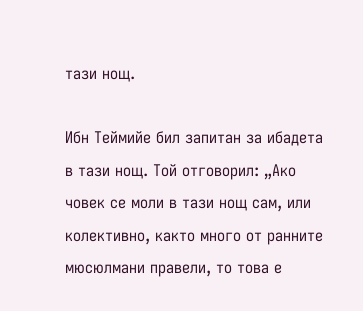тази нощ.

Ибн Теймийе бил запитан за ибадета в тази нощ. Той отговорил: „Ако човек се моли в тази нощ сам, или колективно, както много от ранните мюсюлмани правели, то това е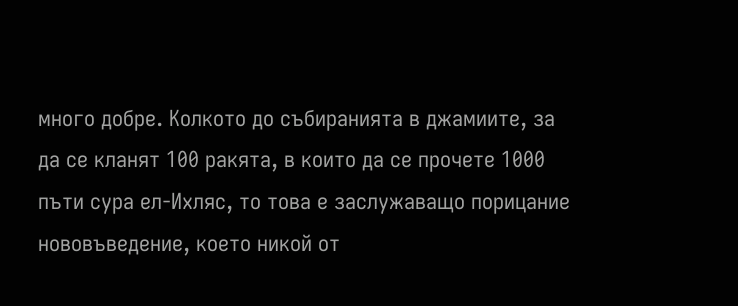много добре. Колкото до събиранията в джамиите, за да се кланят 100 ракята, в които да се прочете 1000 пъти сура ел-Ихляс, то това е заслужаващо порицание нововъведение, което никой от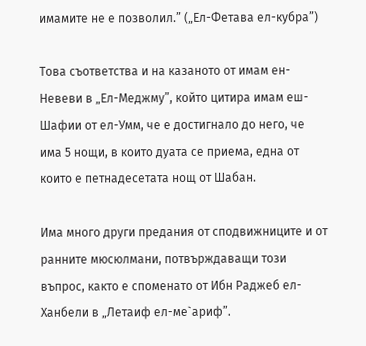имамите не е позволил.” („Ел-Фетава ел-кубра”)

Това съответства и на казаното от имам ен-Невеви в „Ел-Меджму”, който цитира имам еш-Шафии от ел-Умм, че е достигнало до него, че има 5 нощи, в които дуата се приема, една от които е петнадесетата нощ от Шабан.

Има много други предания от сподвижниците и от ранните мюсюлмани, потвърждаващи този въпрос, както е споменато от Ибн Раджеб ел-Ханбели в „Летаиф ел-ме`ариф”.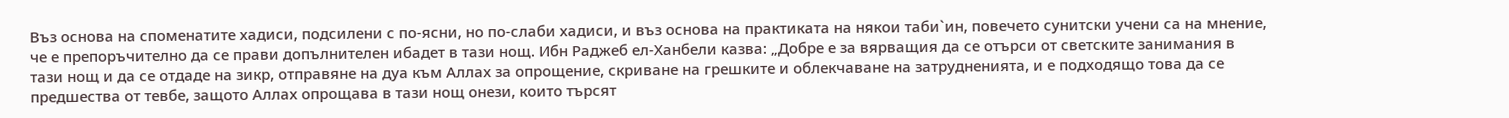Въз основа на споменатите хадиси, подсилени с по-ясни, но по-слаби хадиси, и въз основа на практиката на някои таби`ин, повечето сунитски учени са на мнение, че е препоръчително да се прави допълнителен ибадет в тази нощ. Ибн Раджеб ел-Ханбели казва: „Добре е за вярващия да се отърси от светските занимания в тази нощ и да се отдаде на зикр, отправяне на дуа към Аллах за опрощение, скриване на грешките и облекчаване на затрудненията, и е подходящо това да се предшества от тевбе, защото Аллах опрощава в тази нощ онези, които търсят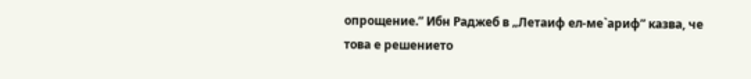опрощение.” Ибн Раджеб в „Летаиф ел-ме`ариф” казва, че това е решението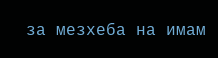за мезхеба на имам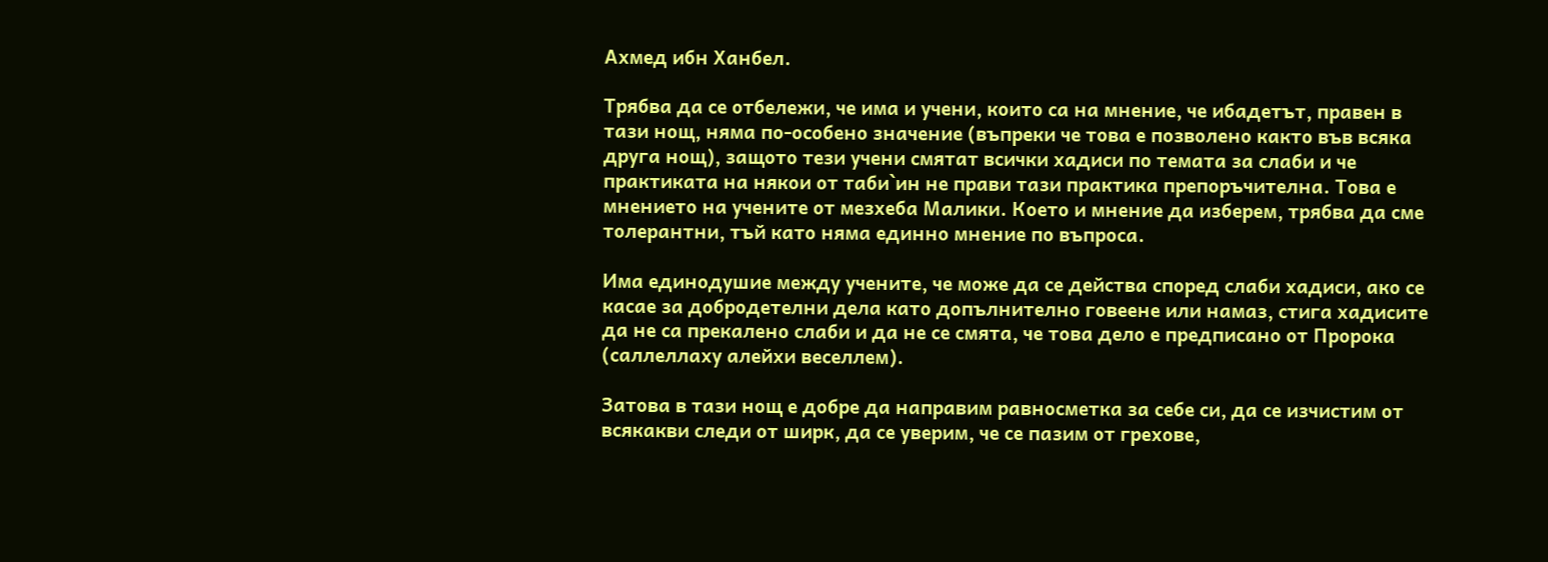Ахмед ибн Ханбел.

Трябва да се отбележи, че има и учени, които са на мнение, че ибадетът, правен в тази нощ, няма по-особено значение (въпреки че това е позволено както във всяка друга нощ), защото тези учени смятат всички хадиси по темата за слаби и че практиката на някои от таби`ин не прави тази практика препоръчителна. Това е мнението на учените от мезхеба Малики. Което и мнение да изберем, трябва да сме толерантни, тъй като няма единно мнение по въпроса.

Има единодушие между учените, че може да се действа според слаби хадиси, ако се касае за добродетелни дела като допълнително говеене или намаз, стига хадисите да не са прекалено слаби и да не се смята, че това дело е предписано от Пророка (саллеллаху алейхи веселлем).

Затова в тази нощ е добре да направим равносметка за себе си, да се изчистим от всякакви следи от ширк, да се уверим, че се пазим от грехове,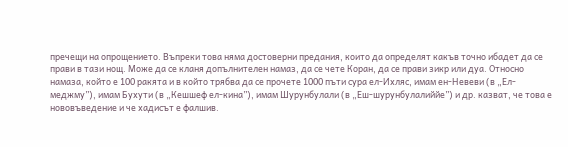пречещи на опрощението. Въпреки това няма достоверни предания, които да определят какъв точно ибадет да се прави в тази нощ. Може да се кланя допълнителен намаз, да се чете Коран, да се прави зикр или дуа. Относно намаза, който е 100 ракята и в който трябва да се прочете 1000 пъти сура ел-Ихляс, имам ен-Невеви (в „Ел-меджму”), имам Бухути (в „Кешшеф ел-кина”), имам Шурунбулали (в „Еш-шурунбулалиййе”) и др. казват, че това е нововъведение и че хадисът е фалшив.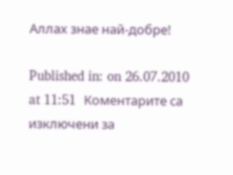Аллах знае най-добре!

Published in: on 26.07.2010 at 11:51  Коментарите са изключени за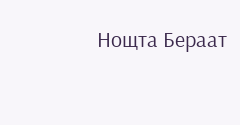Нощта Бераат